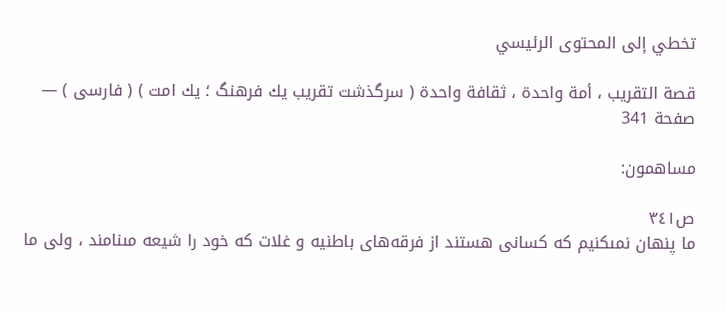تخطي إلى المحتوى الرئيسي

قصة التقريب ، أمة واحدة ، ثقافة واحدة ( سرگذشت تقريب يك فرهنگ ؛ يك امت ) ( فارسى ) — صفحة 341

مساهمون:

ص٣٤١
ما پنهان نمىكنيم كه كسانى هستند از فرقه‌هاى باطنيه و غلات كه خود را شيعه مىنامند ، ولى ما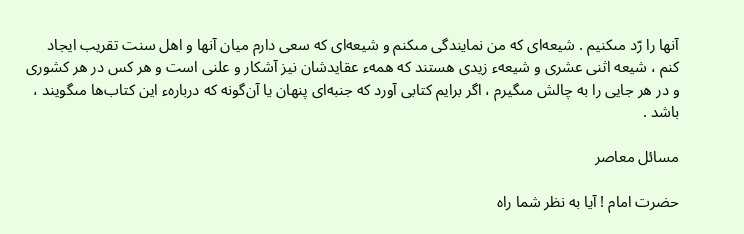آنها را رّد مىكنيم . شيعه‌اى كه من نمايندگى مىكنم و شيعه‌اى كه سعى دارم ميان آنها و اهل سنت تقريب ايجاد كنم ، شيعه اثنى عشرى و شيعهء زيدى هستند كه همهء عقايدشان نيز آشكار و علنى است و هر كس در هر كشورى و در هر جايى را به چالش مىگيرم ، اگر برايم كتابى آورد كه جنبه‌اى پنهان يا آن‌گونه كه دربارهء اين كتاب‌ها مىگويند ، باشد .

مسائل معاصر

حضرت امام ! آيا به نظر شما راه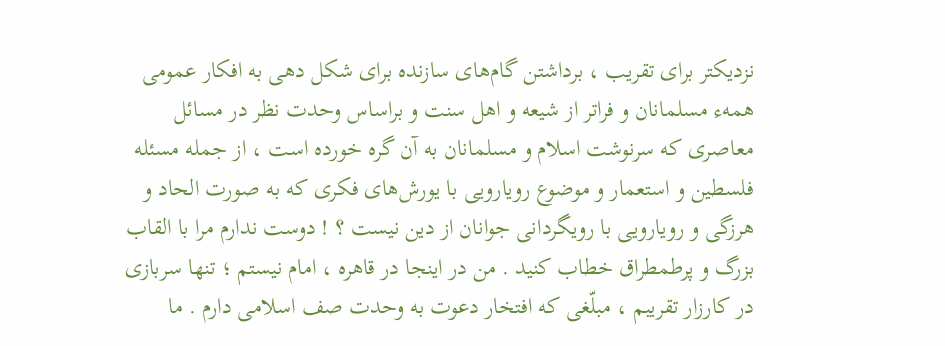نزديكتر براى تقريب ، برداشتن گام‌هاى سازنده براى شكل دهى به افكار عمومى همهء مسلمانان و فراتر از شيعه و اهل سنت و براساس وحدت نظر در مسائل معاصرى كه سرنوشت اسلام و مسلمانان به آن گره خورده است ، از جمله مسئله فلسطين و استعمار و موضوع رويارويى با يورش‌هاى فكرى كه به صورت الحاد و هرزگى و رويارويى با رويگردانى جوانان از دين نيست ؟ ! دوست ندارم مرا با القاب بزرگ و پرطمطراق خطاب كنيد . من در اينجا در قاهره ، امام نيستم ؛ تنها سربازى در كارزار تقريبم ، مبلّغى كه افتخار دعوت به وحدت صف اسلامى دارم . ما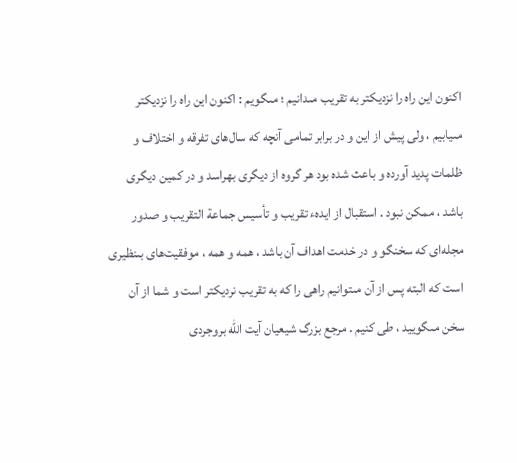اكنون اين راه را نزديكتر به تقريب مىدانيم ؛ مىگويم : اكنون اين راه را نزديكتر مىيابيم ، ولى پيش از اين و در برابر تمامى آنچه كه سال‌هاى تفرقه و اختلاف و ظلمات پديد آورده و باعث شده بود هر گروه از ديگرى بهراسد و در كمين ديگرى باشد ، ممكن نبود . استقبال از ايدهء تقريب و تأسيس جماعة التقريب و صدور مجله‌اى كه سخنگو و در خدمت اهداف آن باشد ، همه و همه ، موفقيت‌هاى بىنظيرى است كه البته پس از آن مىتوانيم راهى را كه به تقريب نرديكتر است و شما از آن سخن مىگوييد ، طى كنيم . مرجع بزرگ شيعيان آيت الله بروجردى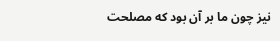نيز چون ما بر آن بود كه مصلحت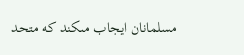مسلمانان ايجاب مىكند كه متحد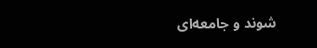شوند و جامعه‌اى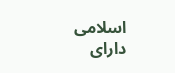اسلامى داراى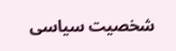شخصيت سياسى